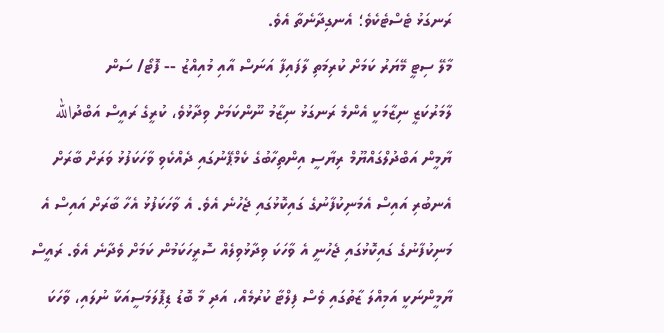ރަނގަޅު ޓެސްޓެކެވެ؛ އެނގިދާނެތާ އެވެ.
މާލޭ ސިޓީ މޭޔަރު ކަމަށް ކުރިމަތި ލާފައިފާ އަނަސް އާއި މުއިއްޒު -- ފޮޓޯ/ ސަން
ލާމަރުކަޒީ ނިޒާމަކީ އެންމެ ރަނގަޅު ނިޒާމު ނޫންކަމަށް ވިދާޅުވެ، ކުރީގެ ރައީސް އަބްދުالله ޔާމީން އަބްދުލްގައްޔޫމް ރިޔާސީ އިންތިހާބުގެ ކެމްޕޭނުގައި ދެއްކެވި ވާހަކަފުޅު ވަރަށް ބާރަށް އެނބުރި އައިސް އެމަނިކުފާނުގެ ގައިކޮޅުގައި ޖެހުނެ އެވެ. އެ ވާހަކަފުޅު އެހާ ބާރަށް އައިސް އެ މަނިކުފާނުގެ ގައިކޮޅުގައި ޖެހުނީ އެ ވާހަކަ ވިދާޅުވިލެއް ސޮރީހަކަމުން ކަމަށް ވެދާނެ އެވެ. ރައީސް ޔާމީންނަކީ އަމިއްލަ ޒާތުގައި ވެސް ފިލްޓާ ކުރުމެއް، އަދި މާ ބޮޑު ޑިޕޮލަމަސީއަކާ ނުލައި، ވާހަކަ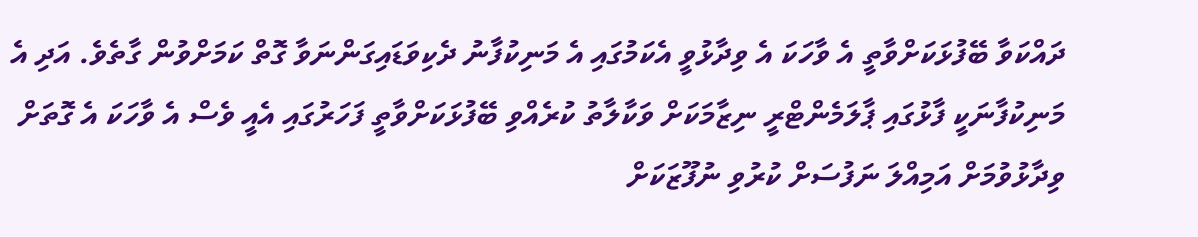ދައްކަވާ ބޭފުޅަކަށްވާތީ އެ ވާހަކަ އެ ވިދާޅުވީ އެކަމުގައި އެ މަނިކުފާނު ދެކިވަޑައިގަންނަވާ ގޮތް ކަމަށްވުން ގާތެވެ. އަދި އެ މަނިކުފާނަކީ ފާޅުގައި ޕާލަމެންޓްރީ ނިޒާމަކަށް ވަކާލާތު ކުރެއްވި ބޭފުޅަކަށްވާތީ ފަހަރުގައި އެއީ ވެސް އެ ވާހަކަ އެ ގޮތަށް ވިދާޅުވުމަށް އަމިއްލަ ނަފުސަށް ކުރުވި ނުފޫޒަކަށް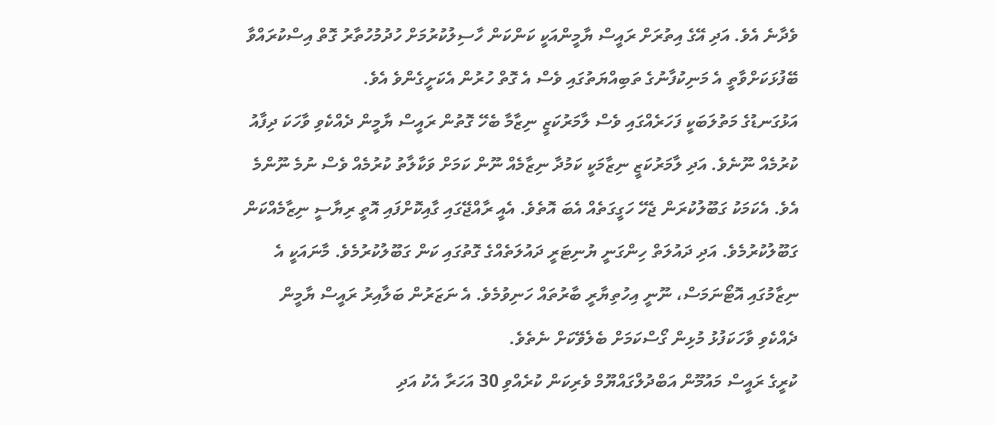ވެދާނެ އެވެ. އަދި އޭގެ އިތުރަށް ރައީސް ޔާމީންއަކީ ކަންކަން ހާސިލުކުރުމަށް ހުދުމުހުތާރު ގޮތް އިސްކުރައްވާ ބޭފުޅަކަށްވާތީ އެ މަނިކުފާނުގެ ތަބިއްޔަތުގައި ވެސް އެ ގޮތް ހުރުން އެކަށީގެންވެ އެވެ.
އަޅުގަނޑުގެ މަތުލަބަކީ ފަހަރެއްގައި ވެސް ލާމަރުކަޒީ ނިޒާމާ ބެހޭ ގޮތުން ރައީސް ޔާމީން ދެއްކެވި ވާހަކަ ދިފާއު ކުރުމެއް ނޫނެވެ. އަދި ލާމަރުކަޒީ ނިޒާމަކީ ކަމުދާ ނިޒާމެއް ނޫން ކަމަށް ވަކާލާތު ކުރުމެއް ވެސް ނުމެ ނޫންމެ އެވެ. އެކަމަކު ގަބޫލުކުރަން ޖެހޭ ހަގީގަތެއް އެބަ އޮތެވެ. އެއީ ރާއްޖޭގައި ގާއިކޮށްފައި އޮތީ ރިޔާސީ ނިޒާމެއްކަން ގަބޫލުކުރުމެވެ. އަދި ދައުލަތް ހިންގަނީ ޔުނިޓަރީ ދައުލަތެއްގެ ގޮތުގައި ކަން ގަބޫލުކުރުމެވެ. މާނައަކީ އެ ނިޒާމުގައި އޮޓޯނަމަސް، ނޫނީ އިހުތިޔާރީ ބާރުތައް ހަނިވުމެވެ. އެ ނަޒަރުން ބަލާއިރު ރައީސް ޔާމީން ދެއްކެވި ވާހަކަފުޅު މުޅިން ގޯސްކަމަށް ބެލެވޭކަށް ނެތެވެ.
ކުރީގެ ރައީސް މައުމޫން އަބްދުލްގައްޔޫމް ވެރިކަން ކުރެއްވި 30 އަހަރާ އެކު އަދި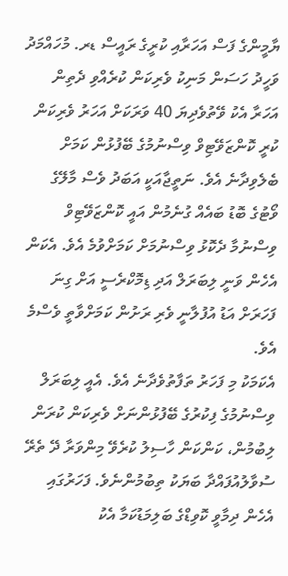ޔާމީންގެ ފަސް އަހަރާއި ކުރީގެ ރައީސް ޑރ. މުހައްމަދު ވަހީދު ހަސަން މަނިކު ވެރިކަން ކުރެއްވި ދެތިން އަހަރާ އެކު ވޭތުވެދިޔަ 40 ވަރަކަށް އަހަރު ވެރިކަން ކުރީ ކޮންޒަވޭޓިވް ވިސްނުމުގެ ބޭފުޅުން ކަމަށް ބެލެވިދާނެ އެވެ. ނަތީޖާއަކީ އަބަދު ވެސް މާލޭގެ ވޯޓުގެ ބޮޑު ބައެއް ގުނެމުން އައީ ކޮންޒަވޭޓިވް ވިސްނުމާ ދެކޮޅު ވިސްނުމަށް ކަމަށްވުމެ އެވެ. އެކަން އެހެން ވަނީ ލިބަރަލް އަދި ޑިމޮކްރެސީ އަށް ގިނަ ފަހަރަށް އަޑު އުފުލާނީ ވެރި ރަށުން ކަމަށްވާތީ ވެސްމެ އެވެ.
އެކަމަކު މި ފަހަރު ތަފާތުވެދާނެ އެވެ. އެއީ ލިބަރަލް ވިސްނުމުގެ ފިކުރުގެ ބޭފުޅުންނަށް ވެރިކަން ކުރަން ލިބުމުން، ކަންކަން ހާސިލު ކުރެވޭ މިންވަރާ ދޭ ތެރޭ ސުވާލުއުފައްދާ ބަޔަކު ތިބުމުންނެވެ. ފަހަރުގައި އެހެން ދިމާވީ ކޮވިޑްގެ ބަލިމަޑުކަމާ އެކު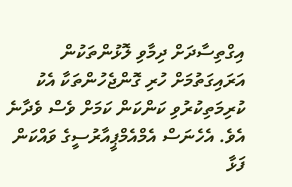އިގްތިސާދަށް ދިމާވި ލޮޅުންތަކުން އަރައިގަތުމަށް ހުރި ގޮންޖެހުންތަކާ އެކު ކުރިމަތިކުރުވި ކަންކަން ކަމަށް ވެސް ވެދާނެ އެވެ. އެހެނަސް އެމްއެމްޕީއާރުސީގެ ވައްކަން ފަޅާ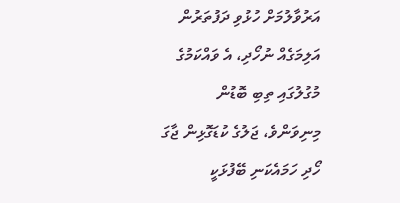އަރުވާލުމަށް ހުޅުވި ދަފުތަރުން އަލިމަގެއް ނުހޯދި، އެ ވައްކަމުގެ މުގުލުގައި ތިބި ބޮޑުން މިނިވަންވެ، ޖަލުގެ ކުޑަގޮޅިން ޖާގަ ހޯދި ހަމައެކަނި ބޭފުޅަކީ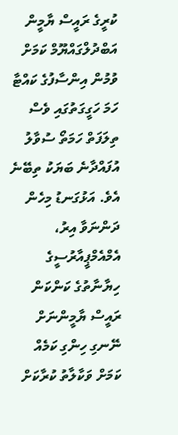ކުރީގެ ރައީސް ޔާމީން އަބްދުލްގައްޔޫމް ކަމަށް ވުމުން އިންސާފުގެ ކައްޓާ ހަމަ ހަގީގަތުގައި ވެސް ތިލަފަތް ހަމަތޯ ސުވާލު އުފައްދާނެ ބަޔަކު ތިބޭނެ އެވެ. އަޅުގަނޑު މިހެން ދަންނަވާ އިރު، އެމްއެމްޕީއާރުސީގެ ހިޔާނާތުގެ ކަންކަން ރައީސް ޔާމީންނަށް ނޭނގި ހިންގި ކަމެއް ކަމަށް ވަކާލާތު ކުރާކަށް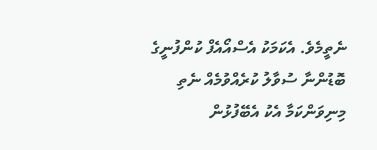ނެތީމެވެ. އެކަމަކު އެސްއޯއެފް ކުންފުނީގެ ބޮޑުންނާ ސުވާލު ކުރެއްވުމެއް ނެތި މިނިވަންކަމާ އެކު އެބޭފުޅުން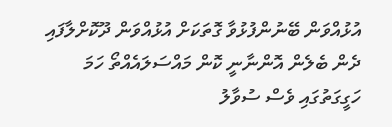އުޅުއްވަން ބޭނުންފުޅުވާ ގޮތަކަށް އުޅުއްވަން ދޫކޮށްލާފައި ދެން ބެލެން އޮންނާނީ ކޮން މައްސަލައެއްތޯ ހަމަ ހަގީގަތުގައި ވެސް ސުވާލު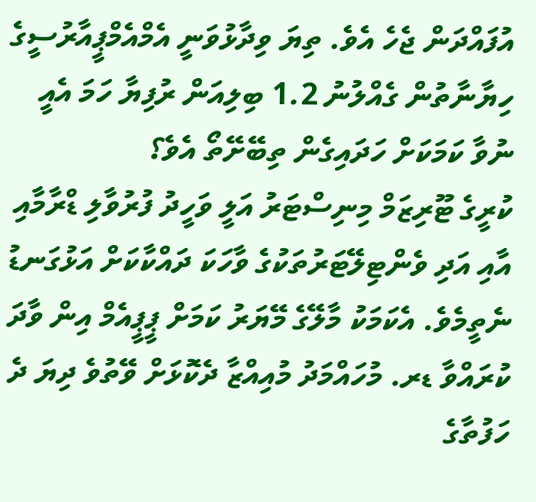އުފައްދަން ޖެހެ އެވެ. ތިޔަ ވިދާޅުވަނީ އެމްއެމްޕީއާރުސީގެ ހިޔާނާތުން ގެއްލުނު 1.2 ބިލިއަން ރުފިޔާ ހަމަ އެއީ ނުވާ ކަމަކަށް ހަދައިގެން ތިބޭށޭތޯ އެވެ؟
ކުރީގެ ޓޫރިޒަމް މިނިސްޓަރު އަލީ ވަހީދު ފުރުވާލި ޑްރާމާއި އާއި އަދި ވެންޓިލޭޓަރުތަކުގެ ވާހަކަ ދައްކާކަށް އަޅުގަނޑު ނެތީމެވެ. އެކަމަކު މާލޭގެ މޭޔަރު ކަމަށް ޕީޕީއެމް އިން ވާދަ ކުރައްވާ ޑރ. މުހައްމަދު މުއިއްޒާ ދެކޮޅަށް ވޭތުވެ ދިޔަ ދެ ހަފުތާގެ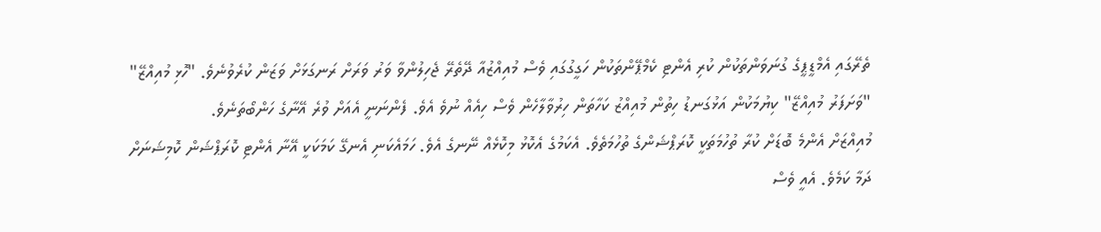ތެރޭގައި އެމްޑީޕީގެ ގުނަވަންތަކުން ކުރި އެންޓި ކެމްޕޭންތަކުން ހަގީގުގައި ވެސް މުއިއްޒުއާ ދޭތެރޭ ޖެހިލުންވާ ވަރު ވަރަށް ރަނގަޅަށް ވަޒަން ކުރެވުނެވެ. "ހޮޅި މުއިއްޒޭ" "ވަށަފަރު މުއިއްޒޭ" ކިޔުމަކުން އަޅުގަނޑު ހިތުން މުއިއްޒު ކަހާތަން ހިރުވާލާހެން ވެސް ހިއެއް ނުވެ އެވެ. ފެންނަނީ އެއަށް ވުރެ އޭނާގެ ހަންބޯތަނެވެ.
މުއިއްޒަށް އެންމެ ބޮޑަށް ކުރާ ތުހުމަތަކީ ކޮރަޕްޝަންގެ ތުހުމަތެވެ. އެކަމުގެ އެކޮޅު މިކޮޅެއް ނޭނގެ އެވެ. ހަމައެކަނި އެނގޭ ކަމަކަކީ އޭނާ އެންޓި ކޮރަޕްޝަން ކޮމިޝަނަށް ދަމާ ކަމެވެ. އެއީ ވެސް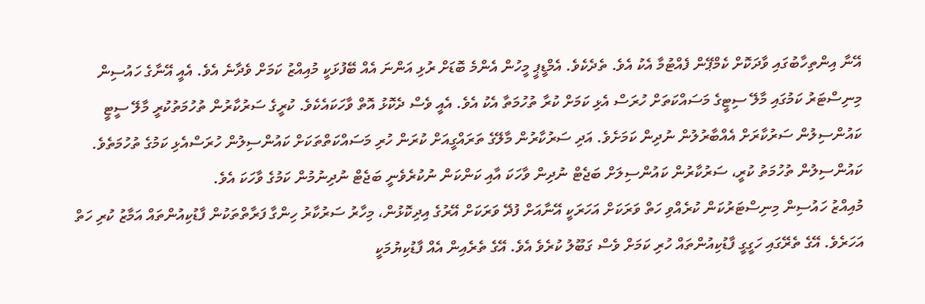އޭނާ އިންތިހާބުގައި ވާދަކޮށް ކެމްޕޭން ފެއްޓުމާ އެކު އެވެ. ތެދެކެވެ. އެމްޑީޕީ މީހުން އެންމެ ބޮޑަށް ރުޅި އަންނަ އެއް ބޭފުޅަކީ މުއިއްޒު ކަމަށް ވެދާނެ އެވެ. އެއީ އޭނާގެ ހައުސިން މިނިސްޓަރު ކަމުގައި މާލޭ ސިޓީގެ މަސައްކަތަށް ހުރަސް އެޅި ކަމަށް ކުރާ ތުހުމަތާ އެކު އެވެ. އެއީ ވެސް ދެކޮޅު އޮތް ވާހަކައެކެވެ. ކުރީގެ ސަރުކާރުން ތުހުމަތުކުރީ މާލޭ ސީޓީ ކައުންސިލުން ސަރުކާރަށް އެއްބާރުލުން ނުދިން ކަމަށެވެ. އަދި ސަރުކާރުން މާލޭގެ ތަރައްގީއަށް ކުރަން ހުރި މަސައްކަތްތަކަށް ކައުންސިލުން ހުރަސްއެޅި ކަމުގެ ތުހުމަތެވެ. ކައުންސިލުން ތުހުމަތު ކުރީ، ސަރުކާރުން ކައުންސިލަށް ބަޖެޓް ނުދިން ވާހަކަ އާއި ކަންކަން ނުކުރެވެނީ ބަޖެޓް ނުދިނުމުން ކަމުގެ ވާހަކަ އެވެ.
މުއިއްޒު ހައުސިން މިނިސްޓަރުކަން ކުރެއްވި ހަތް ވަރަކަށް އަހަރަކީ އޭނާއަށް ފުދޭ ވަރަކަށް އޭރުގެ އިދިކޮޅުން، މިހާރު ސަރުކާރު ހިންގާ ފަރާތްތަކުން ފާޑުކިއުންތައް އަމާޒު ކުރި ހަތް އަހަރެވެ. އޭގެ ތެރޭގައި ހަގީގީ ފާޑުކިއުންތައް ހުރި ކަމަށް ވެސް ގަބޫލު ކުރެވެ އެވެ. އޭގެ ތެރެއިން އެއް ފާޑުކިޔުމަކީ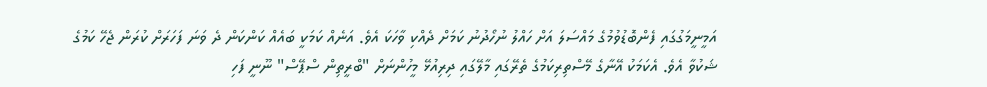އަމީނީމަގުގައި ފެންބޮޑުވުމުގެ މައްސަލަ އަށް ހައްލު ނުހޯދުނު ކަމަށް ދެއްކި ވާހަކަ އެވެ. އަނެއް ކަމަކީ ބައެއް ކަންކަން ދެ ވަނަ ފަހަރަށް ކުރަން ޖެހޭ ކަމުގެ ޝަކުވާ އެވެ. އެކަމަކު އޭނާގެ މޭސްތިރިކަމުގެ ތެރޭގައި މާލޭގައި ދިރިއުޅޭ މީހުންނަށް "ބްރީތިން ސްޕޭސް" ނޫނީ ފަހި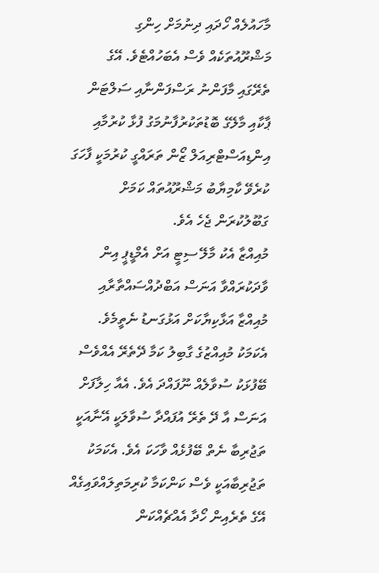މާހައުލެއް ހޯދައި ދިނުމަށް ހިންގި މަޝްރޫއުތަކެއް ވެސް އެބަހުއްޓެވެ. އޭގެ ތެރޭގައި މާފަންނު ރަސްފަންނާއި ސަލްޓަން ޕާކާއި މާލޭގެ ބޮޑުތަކުރުފާނުމަގު ފުޅާ ކުރުމާއި އިންޑިއަސްޓްރިއަލް ޒޯން ތަރައްގީ ކުރުމަކީ ފާހަގަ ކުރެވޭ ކާމިޔާބު މަޝްރޫއުތައް ކަމަށް ގަބޫލުކުރަން ޖެހެ އެވެ.
މުއިއްޒާ އެކު މާލޭ ސިޓީ އަށް އެމްޑީޕީ އިން ވާދަކުރައްވާ އަނަސް އަބްދުއްސައްތާރާއި މުއިއްޒާ އަޅާކިޔާކަށް އަޅުގަނޑު ނެތީމެވެ. އެކަމަކު މުއިއްޒުގެ ގާބިލު ކަމާ ދޭތެރޭ އެއްވެސް ބޭފުޅަކު ސުވާލެއް ނޫފައްދަ އެވެ. އެއާ ހިލާފަށް އަނަސް އާ ދޭ ތެރޭ އުފައްދާ ސުވާލަކީ އޭނާއަކީ ތަޖުރިބާ ނެތް ބޭފުޅެއް ވާހަކަ އެވެ. އެކަމަކު ތަޖުރިބާއަކީ ވެސް ކަންކަމާ ކުރިމަތިލައްވައިގެއް އޭގެ ތެރެއިން ހޯދާ އެއްޗެއްކަން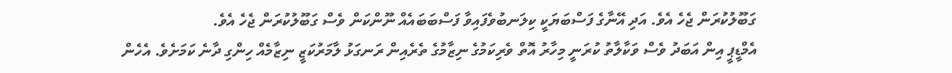ގަބޫލުކުރަން ޖެހެ އެވެ. އަދި އޭނާގެ ފަސްބަޔަކީ ކިލަނބުވެފައިވާ ފަސްބަބައެއް ނޫންކަން ވެސް ގަބޫލުކުރަން ޖެހެ އެވެ.
އެމްޑީޕީ އިން އަބަދު ވެސް ވަކާލާތު ކުރަނީ މިހާރު އޮތް ވެރިކަމުގެ ނިޒާމުގެ ތެރެއިން ރަނގަޅު ލާމަރުކަޒީ ނިޒާމެއް ހިންގި ދާނެ ކަމަށެވެ. އެހެން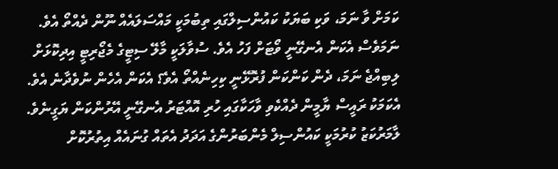ކަމަށް ވާ ނަމަ، ވަކި ބަޔަކު ކައުންސިލްގައި ތިބުމަކީ މައްސަލައެއް ނޫން ދެއްތޯ އެވެ. ނަމަވެސް އެކަން އެނގޭނީ ވޯޓަށް ފަހު އެވެ. ސުވާލަކީ މާލޭ ސިޓީގެ މެޖޯރިޓީ އިދިކޮޅަށް ލިބިއްޖެ ނަމަ، ދެން ކަންކަން ފުރޮޅޭނީ ކިހިނެއްތޯ އެވެ؟ އެކަން އެހެން ނުވެދާނެ އެވެ. އެކަމަކު ރައީސް ޔާމީން ދެއްކެވި ވާހަކާގައި ހުރި އޮއްޓަރު އެނގޭނީ އޭރުންކަން ޔަގީނެވެ.
ލާމަރުކަޒު ކުރުމަކީ ކައުންސިލް މެންބަރުންގެ އަދަދު އެތައް ގުނައެއް އިތުރުކޮށް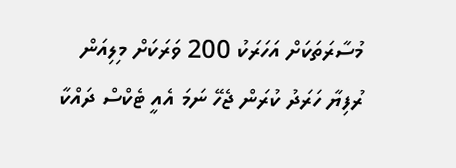މުސާރަތަކަށް އަހަރަކު 200 ވަރަކަށް މިލިއަން ރުފިޔާ ހަރަދު ކުރަން ޖެހޭ ނަމަ އެއީ ޓެކްސް ދައްކާ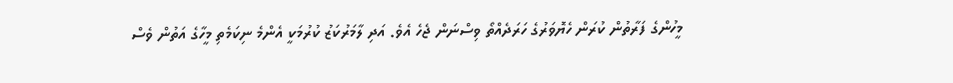މީހުންގެ ފަރާތުން ކުރަން ހެޔޮވަރުގެ ހަރަދެއްތޯ ވިސްނަން ޖެހެ އެވެ. އަދި ލާމަރުކަޒު ކުރުމަކީ އެންމެ ނިކަމެތި މީހާގެ އަތުން ވެސް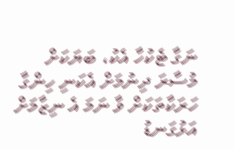ނަގާ ޓެކުހާ އެކު، ބަޔަކަށް މުސާރަ ދިނުމަށް އެކަނި ހިންގާ ހަރަކާތަކަށް ވާ ނަމަ އެ ނިޒާމަށް އަޅުގަނޑު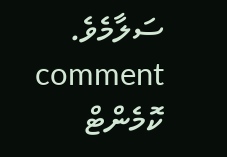ސަލާމެވެ.
comment ކޮމެންޓް